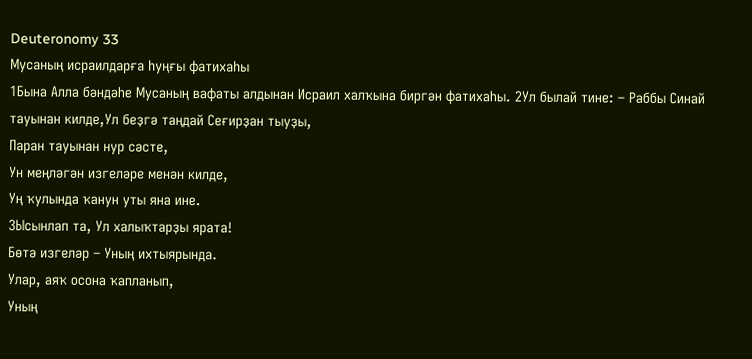Deuteronomy 33
Мусаның исраилдарға һуңғы фатихаһы
1Бына Алла бәндәһе Мусаның вафаты алдынан Исраил халҡына биргән фатихаһы. 2Ул былай тине: – Раббы Синай тауынан килде,Ул беҙгә таңдай Сеғирҙан тыуҙы,
Паран тауынан нур сәсте,
Ун меңләгән изгеләре менән килде,
Уң ҡулында ҡанун уты яна ине.
3Ысынлап та, Ул халыҡтарҙы ярата!
Бөтә изгеләр – Уның ихтыярында.
Улар, аяҡ осона ҡапланып,
Уның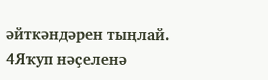әйткәндәрен тыңлай.
4Яҡуп нәҫеленә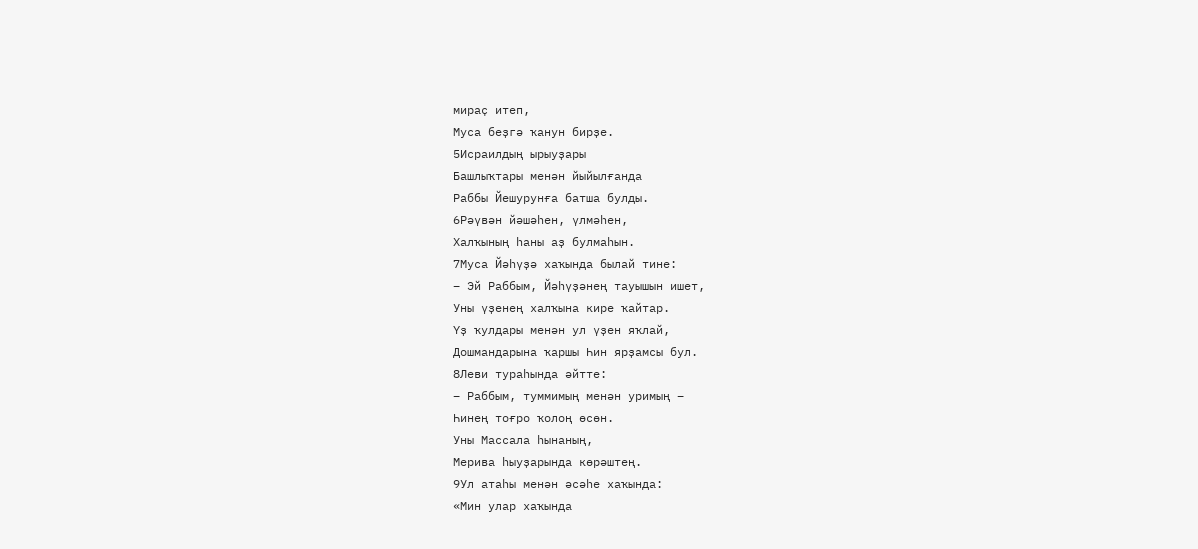мираҫ итеп,
Муса беҙгә ҡанун бирҙе.
5Исраилдың ырыуҙары
Башлыҡтары менән йыйылғанда
Раббы Йешурунға батша булды.
6Рәүвән йәшәһен, үлмәһен,
Халҡының һаны аҙ булмаһын.
7Муса Йәһүҙә хаҡында былай тине:
– Эй Раббым, Йәһүҙәнең тауышын ишет,
Уны үҙенең халҡына кире ҡайтар.
Үҙ ҡулдары менән ул үҙен яҡлай,
Дошмандарына ҡаршы Һин ярҙамсы бул.
8Леви тураһында әйтте:
– Раббым, туммимың менән уримың –
Һинең тоғро ҡолоң өсөн.
Уны Массала һынаның,
Мерива һыуҙарында көрәштең.
9Ул атаһы менән әсәһе хаҡында:
«Мин улар хаҡында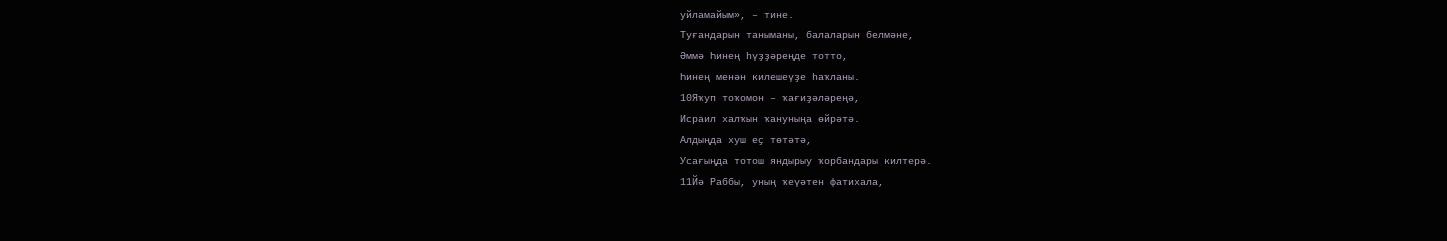уйламайым», – тине.
Туғандарын таныманы, балаларын белмәне,
Әммә Һинең һүҙҙәреңде тотто,
Һинең менән килешеүҙе һаҡланы.
10Яҡуп тоҡомон – ҡағиҙәләреңә,
Исраил халҡын ҡануныңа өйрәтә.
Алдыңда хуш еҫ төтәтә,
Усағыңда тотош яндырыу ҡорбандары килтерә.
11Йә Раббы, уның ҡеүәтен фатихала,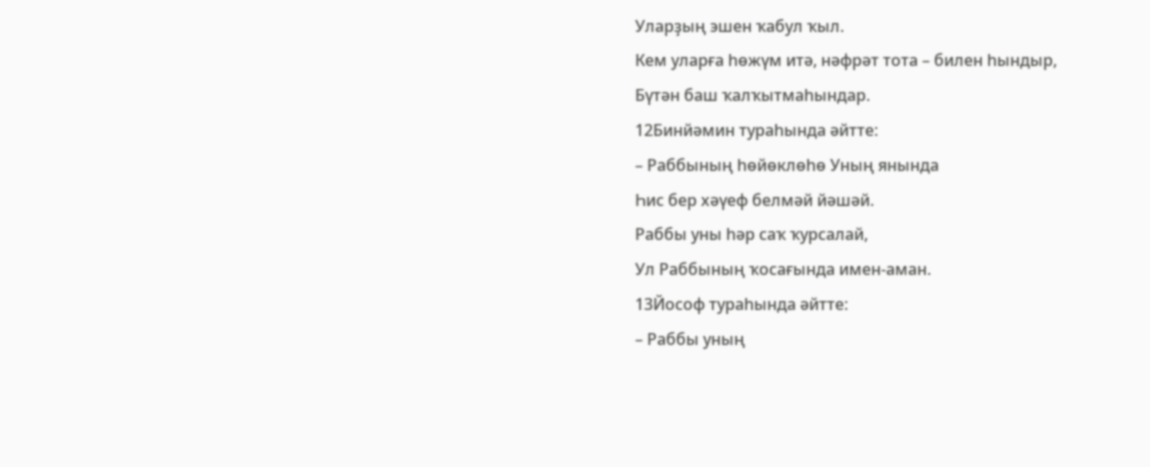Уларҙың эшен ҡабул ҡыл.
Кем уларға һөжүм итә, нәфрәт тота – билен һындыр,
Бүтән баш ҡалҡытмаһындар.
12Бинйәмин тураһында әйтте:
– Раббының һөйөклөһө Уның янында
Һис бер хәүеф белмәй йәшәй.
Раббы уны һәр саҡ ҡурсалай,
Ул Раббының ҡосағында имен-аман.
13Йософ тураһында әйтте:
– Раббы уның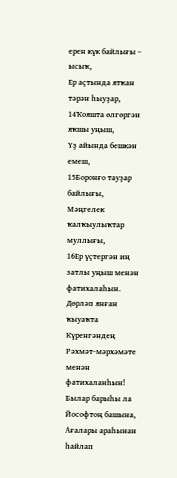ерен күк байлығы – ысыҡ,
Ер аҫтында ятҡан тәрән һыуҙар,
14Ҡояшта өлгөргән яҡшы уңыш,
Үҙ айында бешкән емеш,
15Боронғо тауҙар байлығы,
Мәңгелек ҡалҡыулыҡтар муллығы,
16Ер үҫтергән иң затлы уңыш менән фатихалаһын.
Дөрләп янған ҡыуаҡта Күренгәндең
Рәхмәт-мәрхәмәте менән фатихаланһын!
Былар барыһы ла Йософтоң башына,
Ағалары араһынан һайлап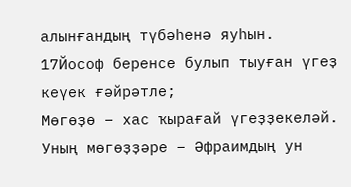алынғандың түбәһенә яуһын.
17Йософ беренсе булып тыуған үгеҙ кеүек ғәйрәтле;
Мөгөҙө – хас ҡырағай үгеҙҙекеләй.
Уның мөгөҙҙәре – Әфраимдың ун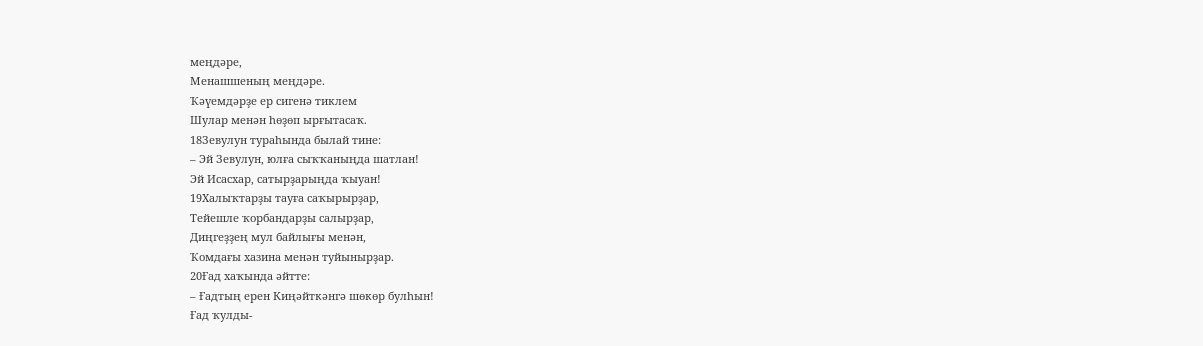меңдәре,
Менашшеның меңдәре.
Ҡәүемдәрҙе ер сигенә тиклем
Шулар менән һөҙөп ырғытасаҡ.
18Зевулун тураһында былай тине:
– Эй Зевулун, юлға сыҡҡаныңда шатлан!
Эй Исасхар, сатырҙарыңда ҡыуан!
19Халыҡтарҙы тауға саҡырырҙар,
Тейешле ҡорбандарҙы салырҙар,
Диңгеҙҙең мул байлығы менән,
Ҡомдағы хазина менән туйынырҙар.
20Ғад хаҡында әйтте:
– Ғадтың ерен Киңәйткәнгә шөкөр булһын!
Ғад ҡулды-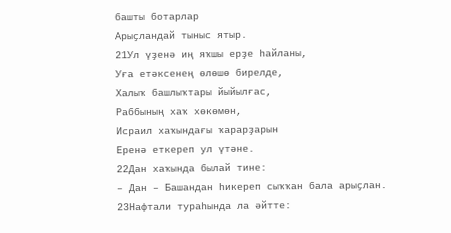башты ботарлар
Арыҫландай тыныс ятыр.
21Ул үҙенә иң яҡшы ерҙе һайланы,
Уға етәксенең өлөшө бирелде,
Халыҡ башлыҡтары йыйылғас,
Раббының хаҡ хөкөмөн,
Исраил хаҡындағы ҡарарҙарын
Еренә еткереп ул үтәне.
22Дан хаҡында былай тине:
– Дан – Башандан һикереп сыҡҡан бала арыҫлан.
23Нафтали тураһында ла әйтте: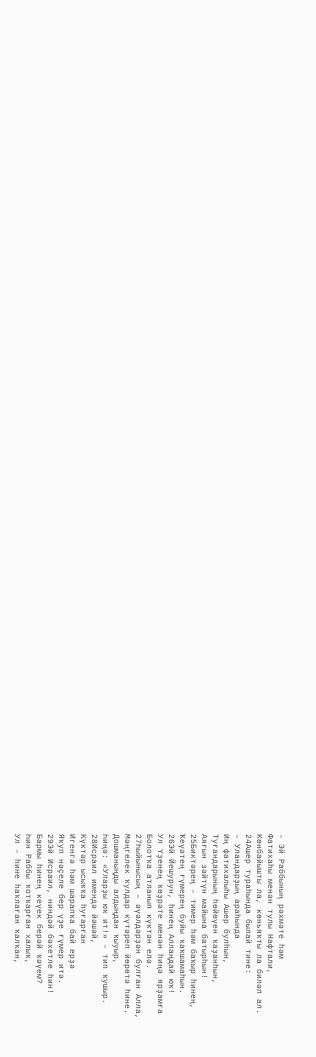– Эй Раббының рәхмәте һәм
Фатихаһы менән тулы Нафтали,
Көнбайышты ла, көньяҡты ла биләп ал.
24Ашер тураһында былай тине:
– Уландарҙың араһында
Иң фатихалыһы Ашер булһын,
Туғандарының һөйөүен ҡаҙанһын,
Аяғын зәйтүн майына батырһын!
25Биктәрең – тимер һәм баҡыр һинең,
Ҡеүәтең ғүмерең буйы ҡаҡшамаһын.
26Эй Йешурун, һинең Аллаңдай юҡ!
Ул Үҙенең ҡөҙрәте менән һиңә ярҙамға
Болотҡа атланып күктән елә.
27Һыйынысың – әүәлдәрҙән булған Алла,
Мәңгелек ҡулдар күтәреп йөрөтә һине.
Дошманыңды алдыңдан ҡыуыр,
Һиңә: «Уларҙы юҡ ит!» – тип ҡушыр.
28Исраил имендә йәшәй,
Күктәр ысыҡҡа һуғарған
Игенгә һәм шарапҡа бай ерҙә
Яҡуп нәҫеле бер үҙе ғүмер итә.
29Эй Исраил, ниндәй бәхетле һин!
Бармы һинең кеүек берәй ҡәүем?
Һин Раббы ҡотҡарған халыҡ,
Ул – һине һаҡлаған ҡалҡан,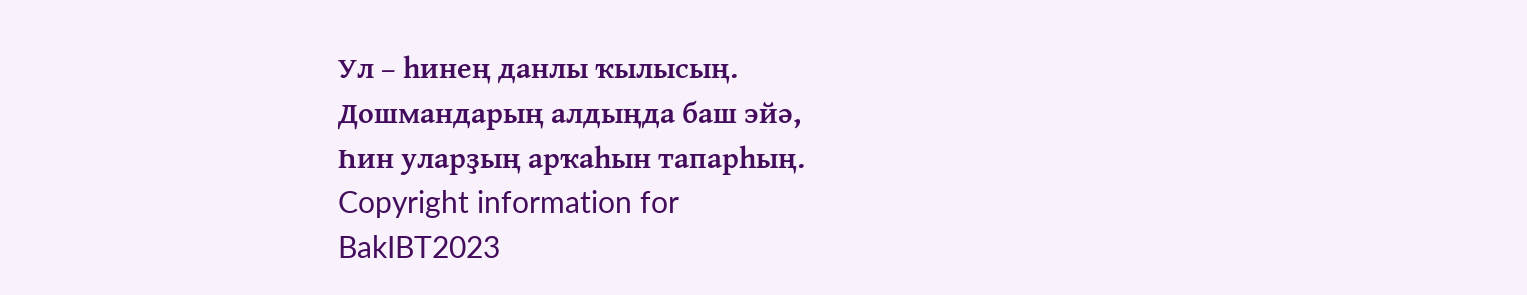Ул – һинең данлы ҡылысың.
Дошмандарың алдыңда баш эйә,
Һин уларҙың арҡаһын тапарһың.
Copyright information for
BakIBT2023